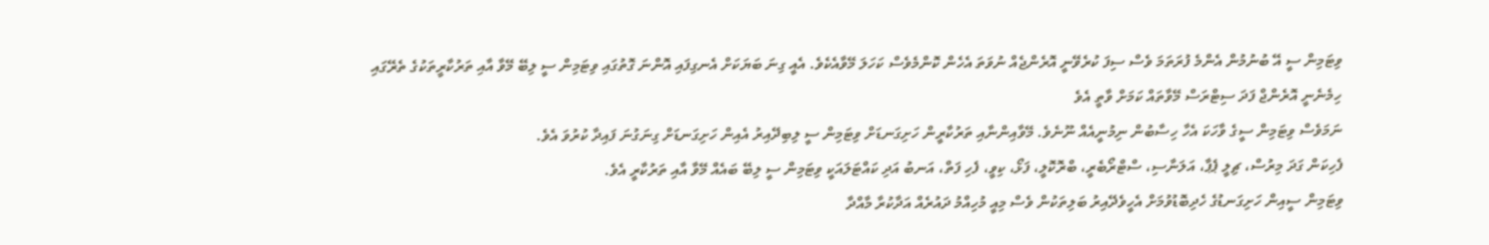ވިޓަމިން ސީ އޭ ބުނުމުން އެންމެ ފުރަތަމަ ވެސް ސިފަ ކުރެވޭނީ އޮރެންޖެއް ނުވަތަ އެހެން ކޮންމެވެސް ކަހަލަ މޭވާއެކެވެ. އެއީ ގިނަ ބަޔަކަށް އެނގިފައި އޮންނަ ގޮތުގައި ވިޓަމިން ސީ ލިބޭ މޭވާ އާއި ތަރުކާރީތަކުގެ ތެރޭގައި ހިމެނެނީ އޮރެންޖް ފަދަ ސިޓްރަސް މޭވާތައް ކަމަށް ވާތީ އެވެ
ނަމަވެސް ވިޓަމިން ސީގެ ވާހަކަ އެހާ ހިސާބުން ނިމުނީއެއް ނޫނެވެ. މޭވާއިންނާއި ތަރުކާރީން ހަށިގަނޑަށް ވިޓަމިން ސީ ލިބިދޭއިރު އެއިން ހަށިގަނޑަށް ގިނަގުނަ ފައިދާ ކުރުވަ އެވެ.
ފެހިކަން ގަދަ މިރުސް، ޗިލީ ޕެޕާ، އަލަނާސި، ސްޓްރޯބެރީ، ބްރޮކޮލީ، ފަޅޯ، ކިވީ، ފެހި ފަތް، އަނބު އަދި ކައްޓަލައަކީ ވިޓަމިން ސީ ލިބޭ ބައެއް މޭވާ އާއި ތަރުކާރީ އެވެ.
ވިޓަމިން ސީއިން ހަށިގަނޑުގެ ހެދިބޮޑުވުމަށް އެހީވެދޭއިރު ބަލިތަކުން ވެސް މިއީ މުހިއްމު ދައުރެއް އަދާކުރާ މާއްދާ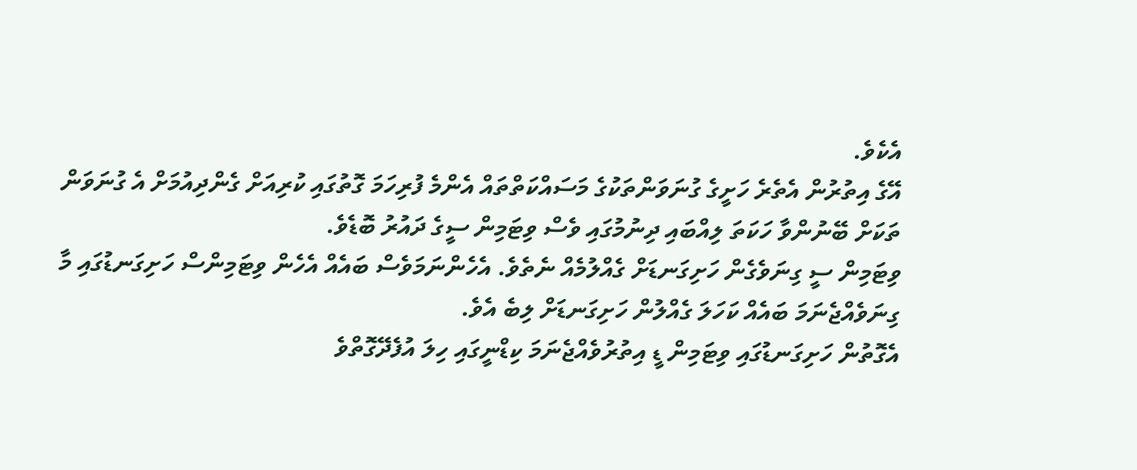އެކެވެ.
އޭގެ އިތުރުން އެތެރެ ހަށީގެ ގުނަވަންތަކުގެ މަސައްކަތްތައް އެންމެ ފުރިހަމަ ގޮތުގައި ކުރިއަށް ގެންދިއުމަށް އެ ގުނަވަން ތަކަށް ބޭނުންވާ ހަކަތަ ލިއްބައި ދިނުމުގައި ވެސް ވިޓަމިން ސީގެ ދައުރު ބޮޑެވެ.
ވިޓަމިން ސީ ގިނަވެގެން ހަށިގަނޑަށް ގެއްލުމެއް ނެތެވެ. އެހެންނަމަވެސް ބައެއް އެހެން ވިޓަމިންސް ހަށިގަނޑުގައި މާ ގިނަވެއްޖެނަމަ ބައެއް ކަހަލަ ގެއްލުން ހަށިގަނޑަށް ލިބެ އެވެ.
އެގޮތުން ހަށިގަނޑުގައި ވިޓަމިން ޑީ އިތުރުވެއްޖެނަމަ ކިޑްނީގައި ހިލަ އުފެދޭގޮތްވެ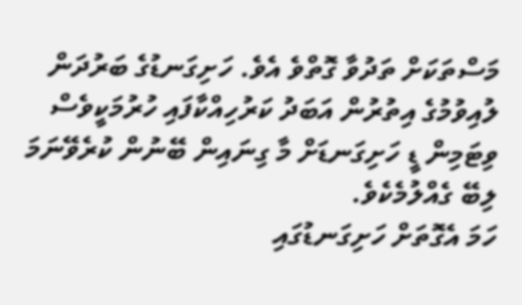މަސްތަކަށް ތަދުވާ ގޮތްވެ އެވެ. ހަށިގަނޑުގެ ބަރުދަން ލުއިވުމުގެ އިތުރުން އަބަދު ކަރުހިއްކާފައި ހުރުމަކީވެސް ވިޓަމިން ޑީ ހަށިގަނޑަށް މާ ގިނައިން ބޭނުން ކުރެވޭނަމަ ލިބޭ ގެއްލުމެކެވެ.
ހަމަ އެގޮތަށް ހަށިގަނޑުގައި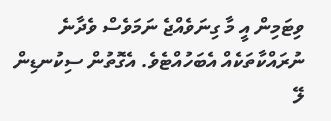ވިޓަމިން އީ މާ ގިނަވެއްޖެ ނަމަވެސް ވެދާނެ ނުރައްކާތަކެއް އެބަހުއްޓެވެ. އެގޮތުން ސިކުނޑިން ލޭ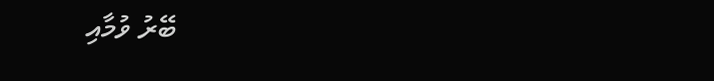ބޭރު ވުމާއި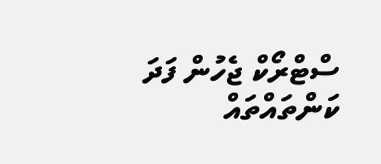ސްޓްރޯކް ޖެހުން ފަދަ ކަންތައްތައް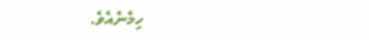ހިމެނެއެވެ.